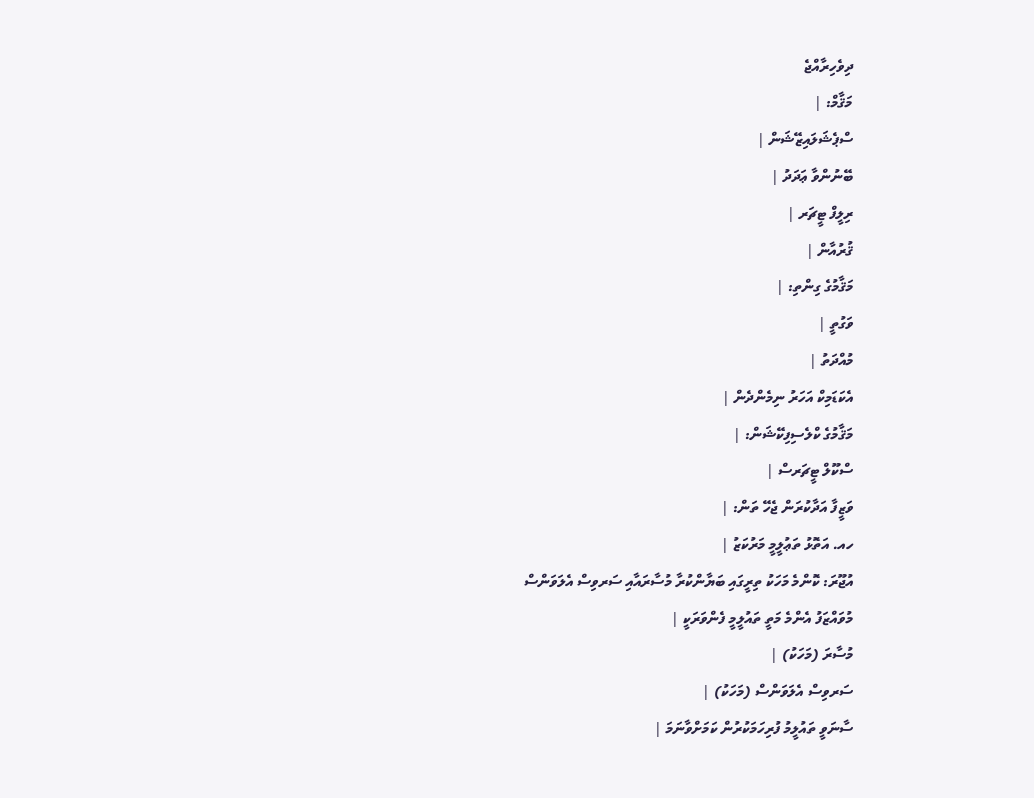ދިވެހިރާއްޖެ
މަޤާމް: |
ސްޕެޝަލައިޒޭޝަން |
ބޭނުންވާ ޢަދަދު |
ރިލީފް ޓީޗަރ |
ޤުރުއާން |
މަޤާމުގެ ގިންތި: |
ވަގުތީ |
މުއްދަތު |
އެކަޑަމިކް އަހަރު ނިމެންދެން |
މަޤާމުގެ ކްލެސިފިކޭޝަން: |
ސްކޫލް ޓީޗަރސް |
ވަޒީފާ އަދާކުރަން ޖެހޭ ތަން: |
ހއ. އަތޮޅު ތަޢުލީމީ މަރުކަޒު |
އުޖޫރަ: ކޮންމެ މަހަކު ތިރީގައި ބަޔާންކުރާ މުސާރައާއި ސަރވިސް އެލަވަންސް
މުވައްޒަފު އެންމެ މަތީ ތައުލީމީ ފެންވަރަކީ |
މުސާރަ (މަހަކު) |
ސަރވިސް އެލަވަންސް (މަހަކު) |
ސާނަވީ ތައުލީމު ފުރިހަމަކުރުން ކަމަށްވާނަމަ |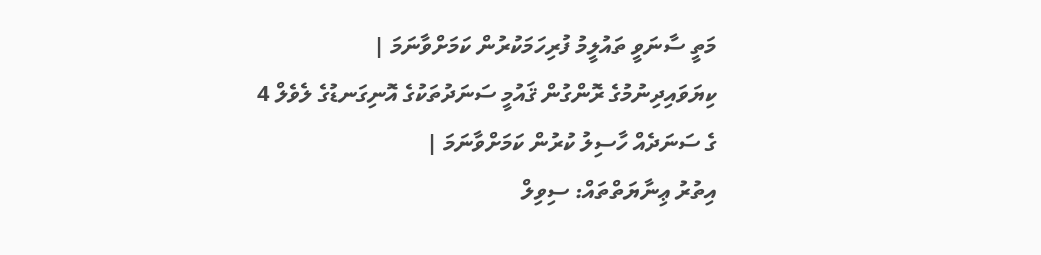މަތީ ސާނަވީ ތައުލީމު ފުރިހަމަކުރުން ކަމަށްވާނަމަ |
ކިޔަވައިދިނުމުގެ ރޮންގުން ޤައުމީ ސަނަދުތަކުގެ އޮނިގަނޑުގެ ލެވެލް 4 ގެ ސަނަދެއް ހާސިލު ކުރުން ކަމަށްވާނަމަ |
އިތުރު ޢިނާޔަތްތައް: ސިވިލް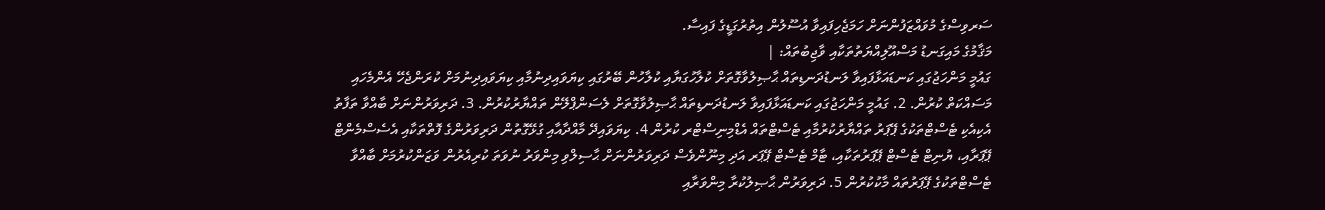ސަރވިސްގެ މުވައްޒަފުންނަށް ހަމަޖެހިފައިވާ އުސޫލުން އިތުރުގަޑީގެ ފައިސާ.
މަޤާމުގެ މައިގަނޑު މަސްއޫލިއްޔަތުތަކާއި ވާޖިބުތައް: |
ގައުމީ މަންހަޖުގައި ކަނޑައަޅާފައިވާ ލަނޑުދަނޑިތައް ޙާޞިލުވާގޮތަށް ކުލާހުގަޔާއި ކުލާހުން ބޭރުގައި ކިޔަވައިދިނުމާއި ކިޔަވައިދިނުމަށް ކުރަންޖެހޭ އެންމެހައި މަސައްކަތް ކުރުން. 2. ގައުމީ މަންހަޖުގައި ކަނޑައަޅާފައިވާ ލަނޑުދަނޑިތައް ޙާޞިލުވާގޮތަށް ލެސަންޕްލޭން ތައްޔާރުކުރުން. 3. ދަރިވަރުންނަށް ބާއްވާ ތަފާތު އެކިއެކި ޓެސްޓްތަކުގެ ޕޭޕަރު ތައްޔާރުކުރުމާއި ޓެސްޓްތައް އެޑްމިނިސްޓްރ ކުރުން 4. ކިޔަވައިދޭ މާއްދާއާއި ގުޅޭގޮތުން ދަރިވަރުންގެ ފޮތްތަކާއި އެސެސްމެންޓް ޕޭޕަރާއި، ޔުނިޓް ޓެސްޓް ޕޭޕަރުތަކާއި، ޓާމް ޓެސްޓް ޕޭޕަރ އަދި މިނޫންވެސް ދަރިވަރުންނަށް ޙާސިލްވި މިންވަރު ނުވަތަ ކުރިއެރުން ވަޒަންކުރުމަށް ބާއްވާ ޓެސްޓްތަކުގެ ޕޭޕަރުތައް މާކުކުރުން 5. ދަރިވަރުން ޙާޞިލުކުރާ މިންވަރާއި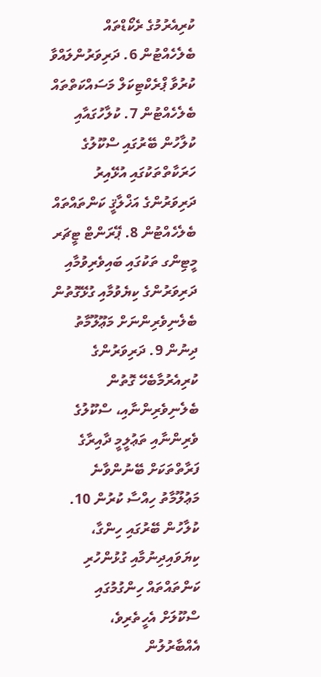ކުރިއެރުމުގެ ރެކޯޑްތައް ބެލެހެއްޓުން 6. ދަރިވަރުންލައްވާ ކުރުވާ ޕްރެކްޓިކަލް މަސައްކަތްތައް ބެލެހެއްޓުން 7. ކުލާހުގައާއި ކުލާހުން ބޭރުގައި ސްކޫލުގެ ހަރަކާތްތަކުގައި އުޅޭއިރު ދަރިވަރުންގެ އަޚްލާޤީ ކަންތައްތައް ބެލެހެއްޓުން 8. ޕޭރަންޓް ޓީޗަރ މީޓިންގ ތަކުގައި ބައިވެރިވުމާއި ދަރިވަރުންގެ ކިޔެވުމާއި ގުޅޭގޮތުން ބެލެނިވެރިންނަށް މަޢޫލޫމާތު ދިނުން 9. ދަރިވަރުންގެ ކުރިއެރުމާބެހޭ ގޮތުން ބެލެނިވެރިންނާއި، ސްކޫލުގެ ވެރިންނާއި ތަޢުލީމީ ދާއިރާގެ ފަރާތްތަކަށް ބޭނުންވާނެ މަޢުލޫމާތު ހިއްސާ ކުރުން 10. ކުލާހުން ބޭރުގައި ހިންގާ، ކިޔަވައިދިނުމާއި ގުޅުންހުރި ކަންތައްތައް ހިންގުމުގައި ސްކޫލަށް އެހީތެރިވެ، އެއްބާރުލުން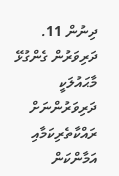ދިނުން 11. ދަރިވަރުން ގެންގުޅޭ މާޙައުލަކީ ދަރިވަރުންނަށް ރައްކާތެރިކަމާއި އަމާންކަން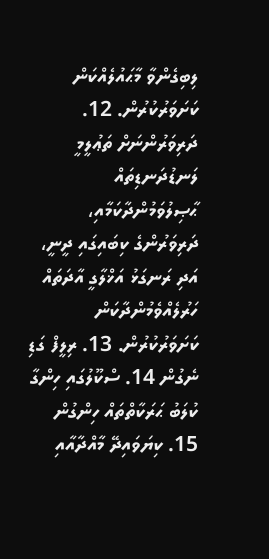ލިބިގެންވާ މާޙައުލެއްކަން ކަށަވަރުކުރުން. 12. ދަރިވަރުންނަށް ތަޢުލީމީ ލަނޑުދަނޑިތައް ޙާޞިލުވަމުންދާކަމާއި، ދަރިވަރުންގެ ކިބައިގައި ދީނީ، އަދި ރަނގަޅު އަޚްލާގީ އާދަތައް ހަރުލެއްވެމުންދާކަން ކަށަވަރުކުރުން. 13. ރިލީފް ގަޑި ނެގުން 14. ސްކޫލުގައި ހިންގާ ކުލަބު ޙަރަކާތްތައް ހިންގުން 15. ކިޔަވައިދޭ މާއްދާއާއި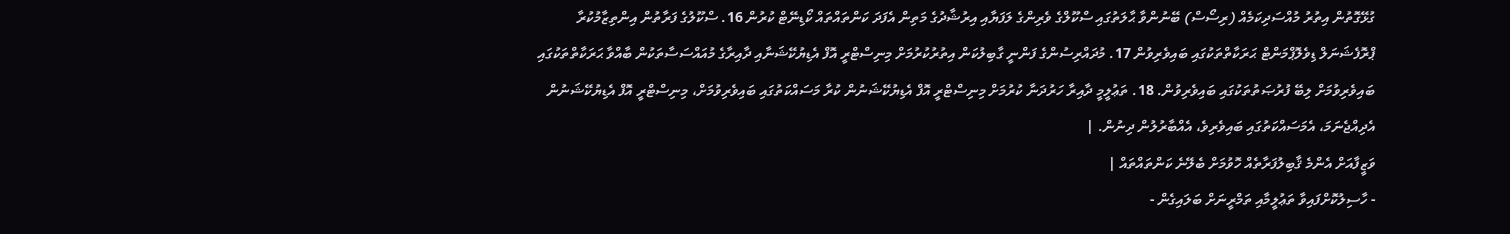ގުޅޭގޮތުން އިތުރު މުއްސަދިކަމެއް (ރިސޯސް) ބޭނުންވާ ޙާލަތުގައި ސްކޫލްގެ ވެރިންގެ ލަފަޔާއި އިރުޝާދުގެ މަތިން އެފަދަ ކަންތައްތައް ކޯޑިނޭޓް ކުރުން 16. ސްކޫލުގެ ފަރާތުން އިންތިޒާމުކުރާ ޕްރޮފެޝަނަލް ޑިވެލޮޕްމަންޓް ޙަރަކާތްތަކުގައި ބައިވެރިވުން 17. މުދައްރިސުންގެ ފަންނީ ގާބިލުކަން އިތުރުކުރުމަށް މިނިސްޓްރީ އޮފް އެޑިޔުކޭޝަނާއި ދާއިރާގެ މުއައްސަސާތަކުން ބާއްވާ ޙަރަކާތްތަކުގައި ބައިވެރިވުމަށް ލިބޭ ފުރުޞަތުތަކުގައި ބައިވެރިވުން. 18. ތަޢުލީމީ ދާއިރާ ހަރުދަނާ ކުރުމަށް މިނިސްޓްރީ އޮފް އެޑިޔުކޭޝަނުން ކުރާ މަސައްކަތުގައި ބައިވެރިވުމަށް، މިނިސްޓްރީ އޮފް އެޑިޔުކޭޝަނުން އެދިއްޖެނަމަ، އެމަސައްކަތުގައި ބައިވެރިވެ، އެއްބާރުލުން ދިނުން. |
ވަޒީފާއަށް އެންމެ ޤާބިލުފަރާތެއް ހޮވުމަށް ބެލޭނެ ކަންތައްތައް |
- ހާސިލުކޮށްފައިވާ ތަޢުލީމާއި ތަމްރީނަށް ބަލައިގެން -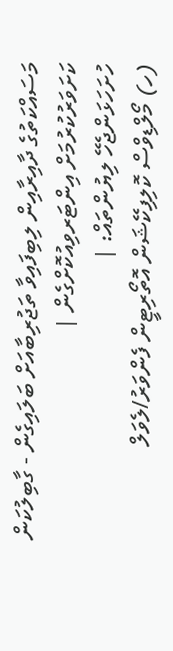މަސައްކަތުގެ ދާއިރާއިން ލިބިފައިވާ ތަޖުރިބާއަށް ބަލައިގެން - ގާބިލުކަން ކަށަވަރުކުރުމަށް އިންޓަރވިއުކޮށްގެން |
ހުށަހަޅަންޖެހޭ ލިޔުންތައް: |
(ހ) މޯލްޑިވްސް ކޮލިފިކޭޝަން އޮތޯރިޓީން ފެންވަރު/ލެވަލް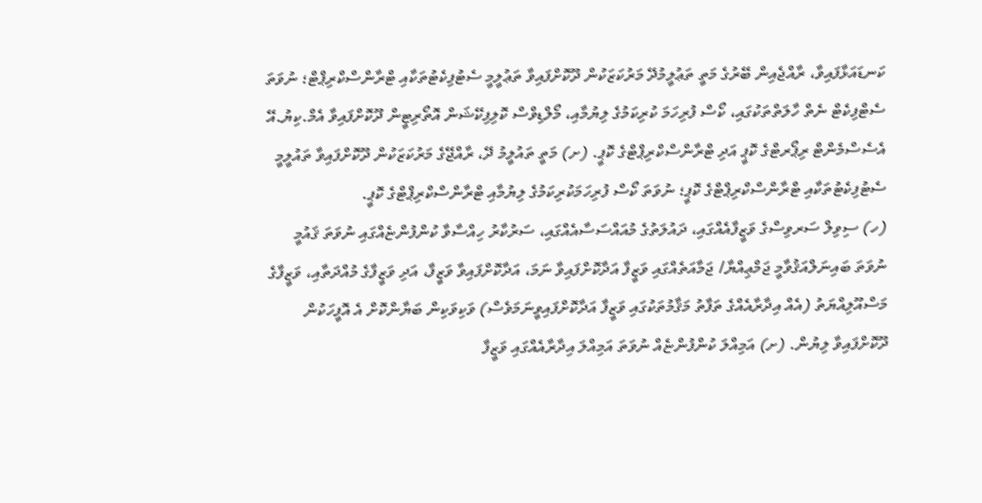ކަނޑައަޅާފައިވާ، ރާއްޖެއިން ބޭރުގެ މަތީ ތަޢުލީމުދޭ މަރުކަޒަކުން ދޫކޮށްފައިވާ ތަޢުލީމީ ސެޓުފިކެޓުތަކާއި ޓްރާންސްކްރިޕްޓް؛ ނުވަތަ ސެޓްފިކެޓް ނެތް ހާލަތްތަކުގައި، ކޯސް ފުރިހަމަ ކުރިކަމުގެ ލިޔުމާއި، މޯލްޑިވްސް ކޮލިފިކޭޝަން އޮތޯރިޓީން ދޫކޮށްފައިވާ އެމް.ކިޔު.އޭ އެސެސްމެންޓް ރިޕޯރޓްގެ ކޮޕީ އަދި ޓްރާންސްކްރިޕްޓްގެ ކޮޕީ. (ށ) މަތީ ތައުލީމު ދޭ، ރާއްޖޭގެ މަރުކަޒަކުން ދޫކޮށްފައިވާ ތައުލީމީ ސެޓުފިކެޓުތަކާއި ޓްރާންސްކްރިޕްޓްގެ ކޮޕީ؛ ނުވަތަ ކޯސް ފުރިހަމަކުރިކަމުގެ ލިޔުމާއި ޓްރާންސްކްރިޕްޓްގެ ކޮޕީ.
(ހ) ސިވިލް ސަރވިސްގެ ވަޒީފާއެއްގައި، ދައުލަތުގެ މުއައްސަސާއެއްގައި، ސަރުކާރު ހިއްސާވާ ކުންފުންޏެއްގައި ނުވަތަ ޤައުމީ ނުވަތަ ބައިނަލްއަޤުވާމީ ޖަމްޢިއްޔާ/ ޖަމާއަތެއްގައި ވަޒީފާ އަދާކޮށްފައިވާ ނަމަ، އަދާކޮށްފައިވާ ވަޒީފާ، އަދި ވަޒީފާގެ މުއްދަތާއި، ވަޒީފާގެ މަސްއޫލިއްޔަތު (އެއް އިދާރާއެއްގެ ތަފާތު މަޤާމުތަކުގައި ވަޒީފާ އަދާކޮށްފައިވީނަމަވެސް) ވަކިވަކިން ބަޔާންކޮށް އެ އޮފީހަކުން ދޫކޮށްފައިވާ ލިޔުން. (ށ) އަމިއްލަ ކުންފުންޏެއް ނުވަތަ އަމިއްލަ އިދާރާއެއްގައި ވަޒީފާ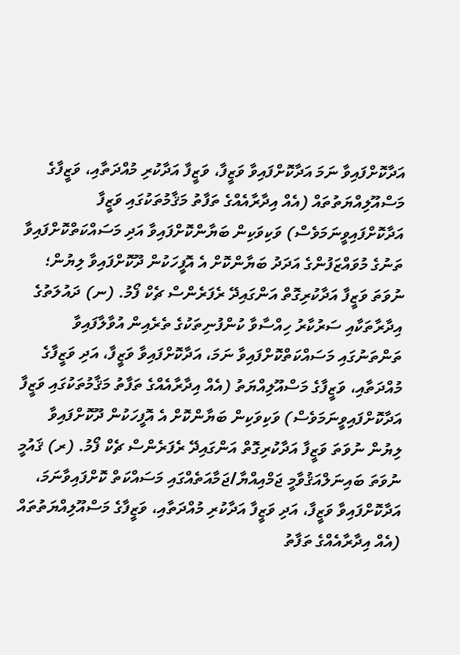އަދާކޮށްފައިވާ ނަމަ އަދާކޮށްފައިވާ ވަޒީފާ، ވަޒީފާ އަދާކުރި މުއްދަތާއި، ވަޒީފާގެ މަސްއޫލިއްޔަތުތައް (އެއް އިދާރާއެއްގެ ތަފާތު މަޤާމުތަކުގައި ވަޒީފާ އަދާކޮށްފައިވީނަމަވެސް) ވަކިވަކިން ބަޔާންކޮށްފައިވާ އަދި މަސައްކަތްކޮށްފައިވާ ތަނުގެ މުވައްޒަފުންގެ އަދަދު ބަޔާންކޮށް އެ އޮފީހަކުން ދޫކޮށްފައިވާ ލިޔުން؛ ނުވަތަ ވަޒީފާ އަދާކުރިގޮތް އަންގައިދޭ ރެފަރެންސް ޗެކް ފޯމު. (ނ) ދައުލަތުގެ އިދާރާތަކާއި ސަރުކާރު ހިއްސާވާ ކުންފުނިތަކުގެ ތެރެއިން އުވާލާފައިވާ ތަންތަނުގައި މަސައްކަތްކޮށްފައިވާ ނަމަ، އަދާކޮށްފައިވާ ވަޒީފާ، އަދި ވަޒީފާގެ މުއްދަތާއި، ވަޒީފާގެ މަސްއޫލިއްޔަތު (އެއް އިދާރާއެއްގެ ތަފާތު މަޤާމުތަކުގައި ވަޒީފާ އަދާކޮށްފައިވީނަމަވެސް) ވަކިވަކިން ބަޔާންކޮށް އެ އޮފީހަކުން ދޫކޮށްފައިވާ ލިޔުން ނުވަތަ ވަޒީފާ އަދާކުރިގޮތް އަންގައިދޭ ރެފަރެންސް ޗެކް ފޯމު. (ރ) ޤައުމީ ނުވަތަ ބައިނަލްއަޤުވާމީ ޖަމްއިއްޔާ/ޖަމާއަތެއްގައި މަސައްކަތް ކޮށްފައިވާނަމަ، އަދާކޮށްފައިވާ ވަޒީފާ، އަދި ވަޒީފާ އަދާކުރި މުއްދަތާއި، ވަޒީފާގެ މަސްއޫލިއްޔަތުތައް (އެއް އިދާރާއެއްގެ ތަފާތު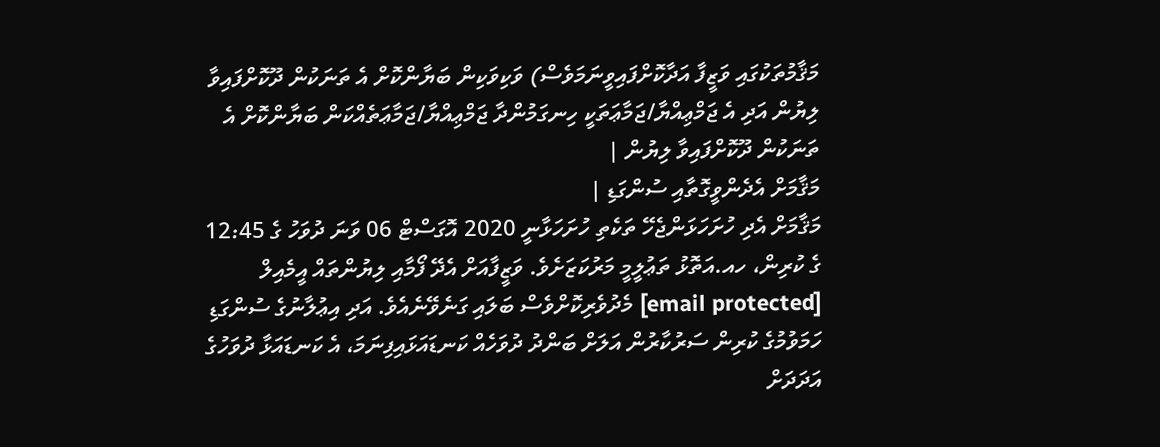މަޤާމުތަކުގައި ވަޒީފާ އަދާކޮށްފައިވީނަމަވެސް) ވަކިވަކިން ބަޔާންކޮށް އެ ތަނަކުން ދޫކޮށްފައިވާ ލިޔުން އަދި އެ ޖަމްޢިއްޔާ/ޖަމާޢަތަކީ ހިނގަމުންދާ ޖަމްޢިއްޔާ/ޖަމާޢަތެއްކަން ބަޔާންކޮށް އެ ތަނަކުން ދޫކޮށްފައިވާ ލިޔުން |
މަޤާމަށް އެދެންވީގޮތާއި ސުންގަޑި |
މަޤާމަށް އެދި ހުށަހަޅަންޖެހޭ ތަކެތި ހުށަހަޅާނީ 2020 އޮގަސްޓް 06 ވަނަ ދުވަހު ގެ 12:45 ގެ ކުރިން، ހއ.އަތޮޅު ތަޢުލީމީ މަރުކަޒަށެވެ. ވަޒީފާއަށް އެދޭ ފޯމާއި ލިޔުންތައް އީމެއިލް [email protected] މެދުވެރިކޮށްވެސް ބަލައި ގަނެވޭނެއެވެ. އަދި އިޢުލާނުގެ ސުންގަޑި ހަމަވުމުގެ ކުރިން ސަރުކާރުން އަލަށް ބަންދު ދުވަހެއް ކަނޑައަޅައިފިނަމަ، އެ ކަނޑައަޅާ ދުވަހުގެ އަދަދަށް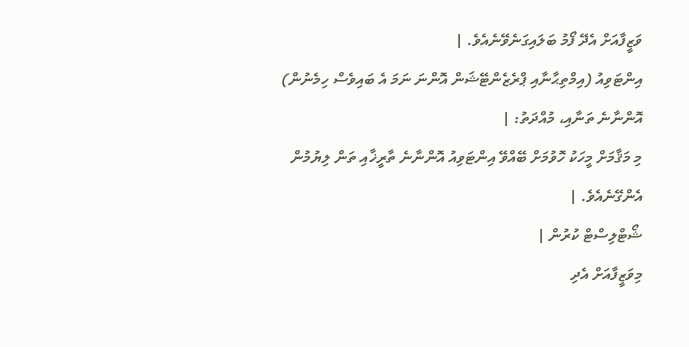ވަޒީފާއަށް އެދޭ ފޯމު ބަލައިގަނެވޭނެއެވެ. |
އިންޓަވިއު (އިމްތިޙާނާއި ޕްރެޒެންޓޭޝަން އޮންނަ ނަމަ އެ ބައިވެސް ހިމެނުން) އޮންނާނެ ތަނާއި، މުއްދަތު: |
މި މަޤާމަށް މީހަކު ހޮވުމަށް ބޭއްވޭ އިންޓަވިއު އޮންނާނެ ތާރީޚާއި ތަން ލިޔުމުން އެންގޭނެއެވެ. |
ޝޯޓްލިސްޓް ކުރުން |
މިވަޒީފާއަށް އެދި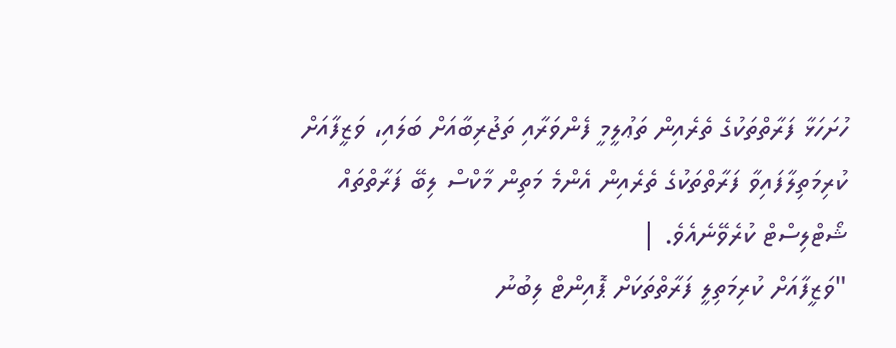ހުށަހަޅާ ފަރާތްތަކުގެ ތެރެއިން ތަޢުލީމީ ފެންވަރާއި ތަޖުރިބާއަށް ބަލައި، ވަޒީފާއަށް ކުރިމަތިލާފައިވާ ފަރާތްތަކުގެ ތެރެއިން އެންމެ މަތިން މާކްސް ލިބޭ ފަރާތްތައް ޝޯޓްލިސްޓް ކުރެވޭނެއެވެ. |
"ވަޒީފާއަށް ކުރިމަތިލީ ފަރާތްތަކަށް ޕޮއިންޓް ލިބުނު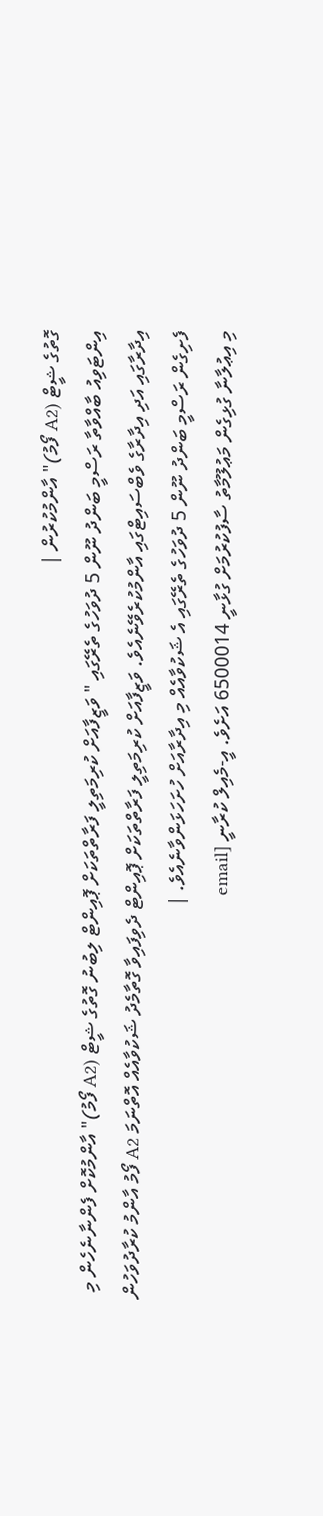ގޮތުގެ ޝީޓް (A2 ފޯމު)" އާންމުކުރުން |
އިންޓަވިއު ބާއްވާތާ ރަސްމީ ބަންދު ނޫން 5 ދުވަހުގެ ތެރޭގައި " ވަޒީފާއަށް ކުރިމަތިލީ ފަރާތްތަކަށް ޕޮއިންޓް ލިބުނު ގޮތުގެ ޝީޓް (A2 ފޯމު)" އާންމުކޮށް ފެންނާނެހެން މި އިދާރާގައި އަދި އިދާރާގެ ވެބްސައިޓްގައި އާންމުކުރެވޭނެއެވެ. ވަޒީފާއަށް ކުރިމަތިލީ ފަރާތްތަކަށް ޕޮއިންޓް ދެވިފައިވާ ގޮތާމެދު ޝަކުވާއެއް އޮތްނަމަ A2 ފޯމު އާންމު ކުރާދުވަހުން ފެށިގެން ރަސްމީ ބަންދު ނޫން 5 ދުވަހުގެ ތެރޭގައި އެ ޝަކުވާއެއް މި އިދާރާއަށް ހުށަހަޅަންވާނެއެވެ. |
މި އިޢުލާނާ ގުޅިގެން މަޢުލޫމާތު ސާފުކުރުމަށް ގުޅާނީ 6500014 އަށެވެ. އީ-މެއިލް ކުރާނީ [email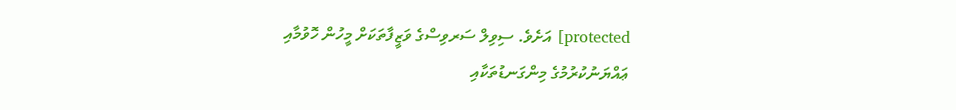protected] އަށެވެ. ސިވިލް ސަރވިސްގެ ވަޒީފާތަކަށް މީހުން ހޮވުމާއި ޢައްޔަނުކުރުމުގެ މިންގަނޑުތަކާއި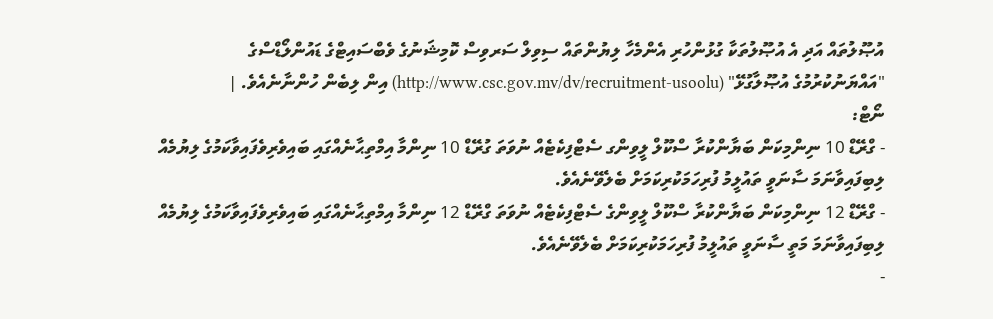އުޞޫލުތައް އަދި އެ އުޞޫލުތަކާ ގުޅުންހުރި އެންމެހާ ލިޔުންތައް ސިވިލް ސަރވިސް ކޮމިޝަނުގެ ވެބްސައިޓްގެ ޑައުންލޯޑްސްގެ "އައްޔަނުކުރުމުގެ އުޞޫލާގުޅޭ" (http://www.csc.gov.mv/dv/recruitment-usoolu) އިން ލިބެން ހުންނާނެއެވެ. |
ނޯޓް:
- ގްރޭޑް 10 ނިންމިކަން ބަޔާންކުރާ ސްކޫލް ލީވިންގ ސެޓްފިކެޓެއް ނުވަތަ ގުރޭޑް 10 ނިންމާ އިމްތިޙާނެއްގައި ބައިވެރިވެފައިވާކަމުގެ ލިޔުމެއް ލިބިފައިވާނަމަ ސާނަވީ ތައުލީމު ފުރިހަމަކުރިކަމަށް ބެލެވޭނެއެވެ.
- ގްރޭޑް 12 ނިންމިކަން ބަޔާންކުރާ ސްކޫލް ލީވިންގެ ސެޓްފިކެޓެއް ނުވަތަ ގްރޭޑް 12 ނިންމާ އިމްތިޙާނެއްގައި ބައިވެރިވެފައިވާކަމުގެ ލިޔުމެއް ލިބިފައިވާނަމަ މަތީ ސާނަވީ ތައުލީމު ފުރިހަމަކުރިކަމަށް ބެލެވޭނެއެވެ.
-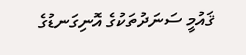ޤައުމީ ސަނަދުތަކުގެ އޮނިގަނޑުގެ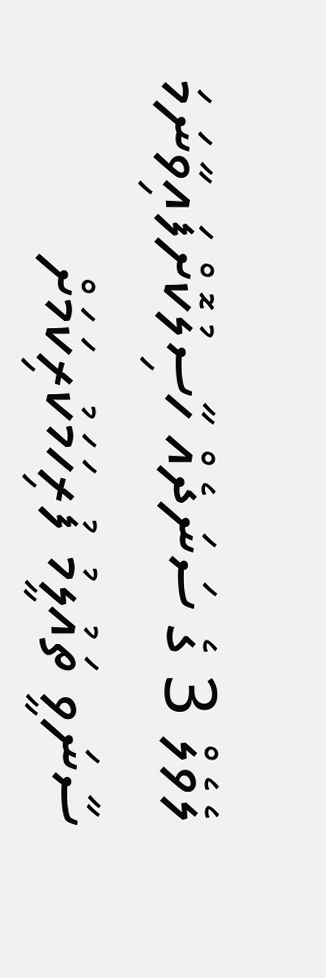ލެވެލް 3 ގެ ސަނަދެއް ހާސިލުކޮށްފައިވާނަމަ ސާނަވީ ތައުލީމު ފުރިހަމަކުރިކަމަށް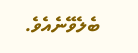ބެލެވޭނެއެވެ.